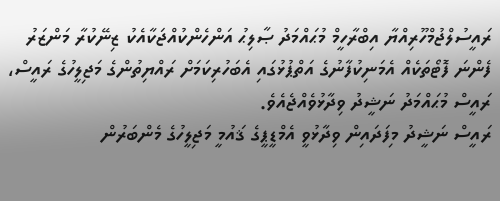ރައީސުލްޖުމްހޫރިއްޔާ އިބްރާހީމް މުޙައްމަދު ޞާލިޙު އަންހެންކުއްޖަކާއެކު ޒިނޭކުރާ މަންޒަރު ފެންނަ ފޮޓޯތަކެއް އެމަނިކުފާނުގެ އަތްޕުޅުގައި އެބަހުރިކަމަށް ރައްޔިތުންގެ މަޖިލީހުގެ ރައީސް، ރައީސް މުޙައްމަދު ނަޝީދު ވިދާޅުވެއްޖެއެވެ.
ރައީސް ނަޝީދު މިފަދައިން ވިދާޅުވީ އެމްޑީޕީގެ ޤައުމީ މަޖިލީހުގެ މެންބަރުން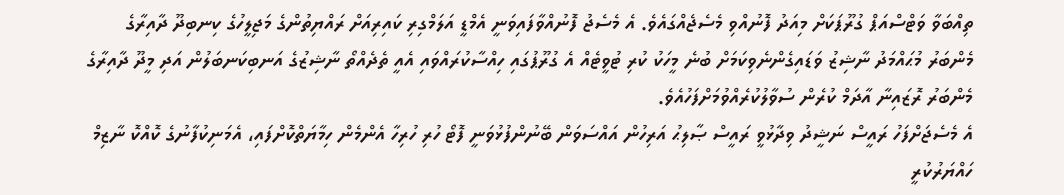ތިއްބަވާ ވަޓްސްއަޕް ގުރޫޕަކަށް މިއަދު ފޮނުއްވި މެސެޖެއްގައެވެ. އެ މެސެޖު ފޮނުއްވާފައިވަނީ އެމްޑީ އަލަމްގިރި ކައިރިއަށް ރައްޔިތުންގެ މަޖިލީހުގެ ކިނބިދޫ ދާއިރާގެ މެންބަރު މުޙައްމަދު ނާޝިޒު ވަޑައިގެންނެވިކަމަށް ބުނެ މީހަކު ކުރި ޓުވީޓެއް އެ ގުރޫޕުގައި ހިއްސާކުރައްވައި އެއީ ތެދެއްތޯ ނާޝިޒުގެ އަނބިކަނބަލުން އަދި މީދޫ ދާއިރާގެ މެންބަރު ރޮޒައިނާ އާދަމް ކުރެން ސުވާލުކުރެއްވުމަށްފަހުއެވެ.
އެ މެސެޖަށްފަހު ރައީސް ނަޝީދު ވިދާޅުވީ ރައީސް ޞާލިޙު އަރިހުން އައްސަވަން ބޭނުންފުޅުވަނީ ފޮޓޯ ހުރި ހުރިހާ އެންމެން ހިމާޔަތްކޮށްފައި، އެމަނިކުފާނުގެ ކޮއްކޮ ނާޒިމް ހައްޔަރުކުރީ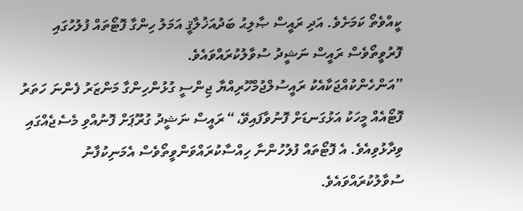ކީއްވެތޯ ކަމަށެވެ. އަދި ރައީސް ޞާލިޙު ބަދުއަޚުލާޤީ އަމަލު ހިންގާ ފޮޓޯތައް ފުލުހުގައި ފޮރުވީތޯވެސް ރައީސް ނަޝީދު ސުވާލުކުރައްވައެވެ.
”އަންހެންކުއްޖަކާއެކު ރައީސުލްޖުމްހޫރިއްޔާ ޖިންސީ ގުޅުންހިންގާ މަންޒަރު ފެންނަ ހަތަރު ފޮޓޯއެއް މީހަކު އަޅުގަނޑަށް ފޮނުވާފައިވޭ،“ ރައީސް ނަޝީދު ގުރޫޕަށް ފޮނުއްވި މެސެޖެއްގައި ވިދާޅުވިއެވެ. އެ ފޮޓޯތައް ފުލުހުންނާ ހިއްސާކުރައްވަންވީތޯވެސް އެމަނިކުފާނު ސުވާލުކުރައްވައެވެ.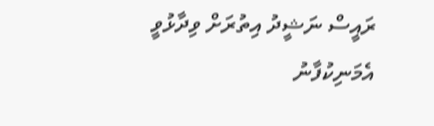ރައީސް ނަޝީދު އިތުރަށް ވިދާޅުވީ އެމަނިކުފާނު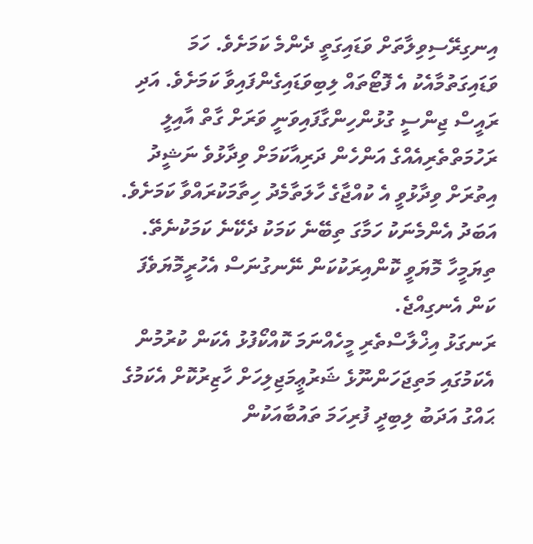އިނގިރޭސިވިލާތަށް ވަޑައިގަތީ ދެންމެ ކަމަށެވެ. ހަމަ ވަޑައިގަތުމާއެކު އެ ފޮޓޯތައް ލިބިވަޑައިގެންފައިވާ ކަމަށެވެ. އަދި ރައީސް ޖިންސީ ގުޅުންހިންގާފައިވަނީ ވަރަށް ގާތް އާއިލީ ރަހުމަތްތެރިއެއްގެ އަންހެން ދަރިއާކަމަށް ވިދާޅުވެ ނަޝީދު އިތުރަށް ވިދާޅުވީ އެ ކުއްޖާގެ ހާލަތާމެދު ހިތާމަކުރައްވާ ކަމަށެވެ.
އަބަދު އެންމެނަކު ހަމާގަ ތިބޭނެ ކަމަކު ދެކޭނެ ކަމަކުނެތޭ.
ތިޔަމީހާ މޮޔަވީ ކޮންއިރަކުކަން ނޭނގުނަސް އެހުރީމޮޔަވެފަ ކަން އެނގިއްޖެ.
ރަނގަޅު އިޚްލާސްތެރި މީހެއްނަމަ ކޮއްކޯފުޅު އެކަން ކުރުމުން އެކަމުގައި މަތިޖަހަންނޫޅެ ޝަރުޢީމަޖިލިހަށް ހާޒިރުކޮށް އެކަމުގެ ޙައްގު އަދަބު ލިބިދީ ފުރިހަމަ ތައުބާއަކުން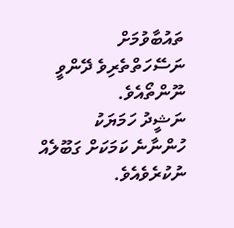ތައުބާވުމަށް ނަސޭހަތްތެރިވެ ދޭންވީ ނޫންތޯއެވެ.
ނަޝީދު ހަމަޔަކު ހުންނާނެ ކަމަކަށް ގަބޫލެއް ނުކުރެވެއެވެ.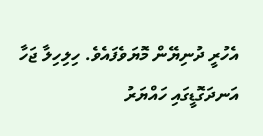އެހުރީ ދުނިޔޭން މޮޔަވެފައެވެ. ހިލިހިލާ ޖަހާ އަނދަގޮޑީގައި ހައްޔަރު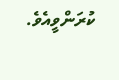ކުރަންވީއެވެ.